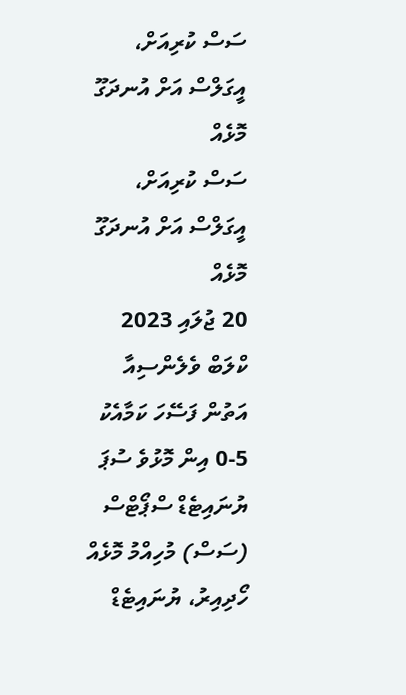ސަސް ކުރިއަށް، އީގަލްސް އަށް އުނދަގޫ މޮޅެއް
ސަސް ކުރިއަށް، އީގަލްސް އަށް އުނދަގޫ މޮޅެއް
20 ޖުލައި 2023
ކްލަބް ވެލެންސިއާ އަތުން ފަސޭހަ ކަމާއެކު 5-0 އިން މޮޅުވެ ސުޕަ ޔުނައިޓެޑް ސްޕޯޓްސް (ސަސް) މުހިއްމު މޮޅެއް ހޯދިއިރު، ޔުނައިޓެޑް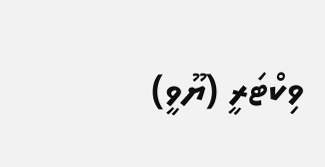ވިކްޓަރީ (ޔޫވީ)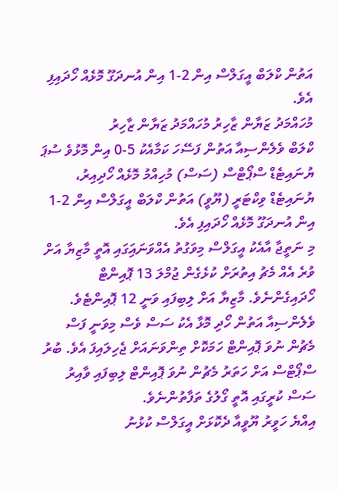އަތުން ކްލަބް އީގަލްސް އިން 2-1 އިން އުނދަގޫ މޮޅެއް ހޯދައިފި އެވެ.
މުހައްމަދު ޒަޔާން ޒާހިރު މުހައްމަދު ޒަޔާން ޒާހިރު
ކްލަބް ވެލެންސިއާ އަތުން ފަސޭހަ ކަމާއެކު 5-0 އިން މޮޅުވެ ސުޕަ ޔުނައިޓެޑް ސްޕޯޓްސް (ސަސް) މުހިއްމު މޮޅެއް ހޯދިއިރު، ޔުނައިޓެޑް ވިކްޓަރީ (ޔޫވީ) އަތުން ކްލަބް އީގަލްސް އިން 2-1 އިން އުނދަގޫ މޮޅެއް ހޯދައިފި އެވެ.
މި ނަތީޖާ އާއެކު އީގަލްސް މިވަގުތު އެއްވަނައަިގައި އޮތީ މާޒިޔާ އަށް ވުރެ އެއް މެޗު އިތުރަށް ކުޅެގެން ޖުމްލަ 13 ޕޮއިންޓް ހޯދައިގެންނެވެ. މާޒިޔާ އަށް ލިބިފައި ވަނީ 12 ޕޮއިންޓެވެ. ވެލެންސިއާ އަތުން ހޯދި މޮޅާ އެކު ސަސް ވެސް މިވަނީ ފަސް މެޗުން ނުވަ ޕޮއިންޓް ހަމަކޮށް ތިންވަނައަށް ޖެހިލައިފަ އެވެ. ބުރު ސްޕޯޓްސް އަށް ހަތަރު މެޗުން ނުވަ ޕޮއިންޓް ލިބިފައި ވާއިރު ސަސް ކުރީގައި އޮތީ ގޯލުގެ ތަފާތުންނެވެ.
އިއްޔެ ހަވީރު ޔޫވީއާ ދެކޮޅަށް އީގަލްސް ކުޅުނު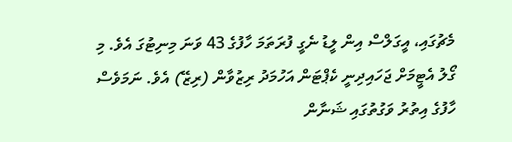މެޗުގައި، އީގަލްސް އިން ލީޑު ނެގީ ފުރަތަމަ ހާފުގެ 43 ވަނަ މިނިޓުގަ އެވެ. މި ގޯލު އެޓީމަށް ޖަހައިދިނީ ކެޕްޓަން އަހުމަދު ރިޒުވާން (ރިޒޭ) އެވެ. ނަމަވެސް ހާފުގެ އިތުރު ވަގުތުގައި ޝަނާން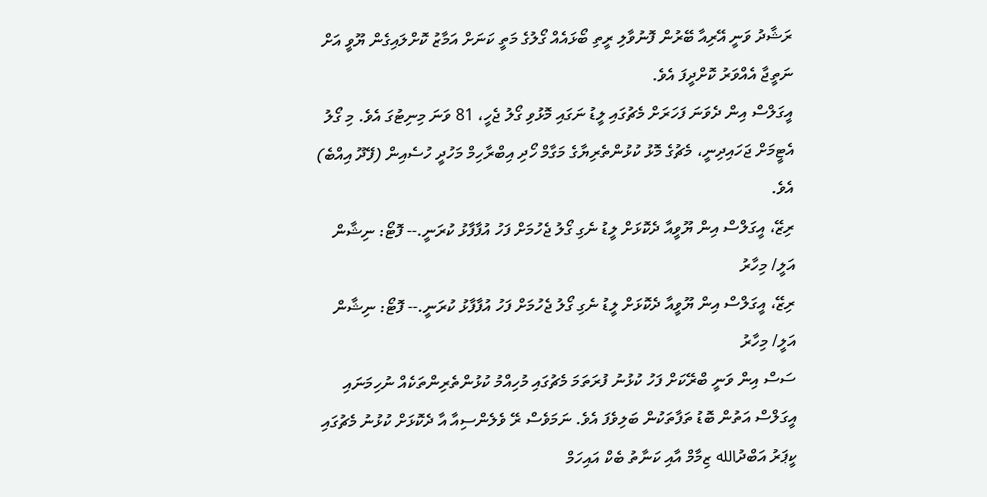ރަޝާދު ވަނީ އޭރިއާ ބޭރުން ފޮނުވާލި ރީތި ބޯޅައެއް ގޯލުގެ މަތީ ކަނަށް އަމާޒު ކޮށްލައިގެން ޔޫވީ އަށް ނަތީޖާ އެއްވަރު ކޮށްދީފަ އެވެ.
އީގަލްސް އިން ދެވަނަ ފަހަރަށް މެޗުގައި ލީޑު ނަގައި މޮޅުވި ގޯލު ޖެހީ، 81 ވަނަ މިނިޓުގަ އެވެ. މި ގޯލު އެޓީމަށް ޖަހައިދިނީ، މެޗުގެ މޮޅު ކުޅުންތެރިޔާގެ މަގާމް ހޯދި އިބްރާހިމް މަހުދީ ހުސެއިން (ފޭދޫ އިއްބެ) އެވެ.
ރިޒޭ، އީގަލްސް އިން ޔޫވީއާ ދެކޮޅަށް ލީޑު ނެގި ގޯލު ޖެހުމަށް ފަހު އުފާފާޅު ކުރަނީ.-- ފޮޓޯ: ނިޝާން އަލީ/ މިހާރު
ރިޒޭ، އީގަލްސް އިން ޔޫވީއާ ދެކޮޅަށް ލީޑު ނެގި ގޯލު ޖެހުމަށް ފަހު އުފާފާޅު ކުރަނީ.-- ފޮޓޯ: ނިޝާން އަލީ/ މިހާރު
ސަސް އިން ވަނީ ބްރޭކަށް ފަހު ކުޅުނު ފުރަތަމަ މެޗުގައި މުހިއްމު ކުޅުންތެރިންތަކެއް ނުހިމަނައި އީގަލްސް އަތުން ބޮޑު ތަފާތަކުން ބަލިވެފަ އެވެ. ނަމަވެސް ރޭ ވެލެންސިއާ އާ ދެކޮޅަށް ކުޅުނު މެޗުގައި ކީޕަރު އަބްދުالله ޒިމާމް އާއި ކަނާތު ބެކް އައިހަމް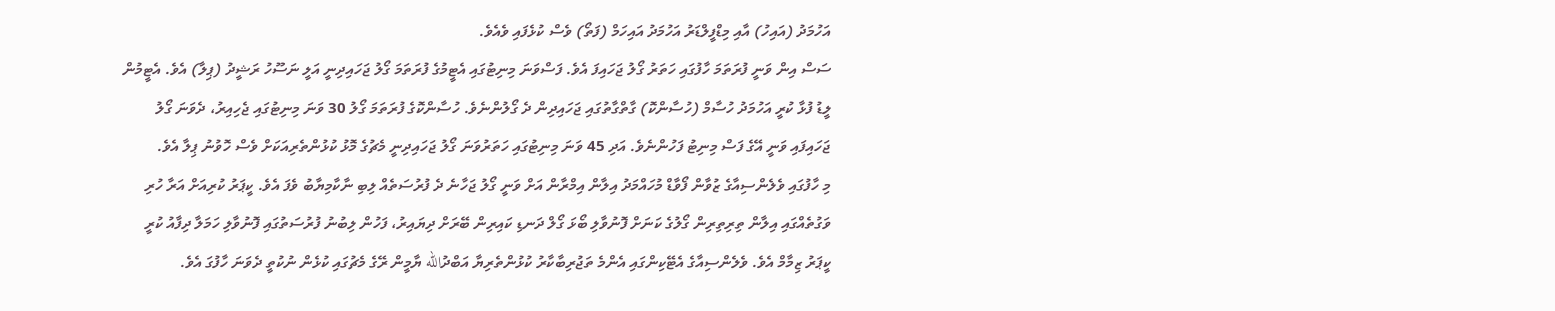އަހުމަދު (އައިހު) އާއި މިޑްފީލްޑަރު އަހުމަދު އައިހަމް (ފަތޯ) ވެސް ކުޅެފައި ވެއެވެ.
ސަސް އިން ވަނީ ފުރަތަމަ ހާފުގައި ހަތަރު ގޯލު ޖަހައިފަ އެވެ. ފަސްވަނަ މިނިޓުގައި އެޓީމުގެ ފުރަތަމަ ގޯލު ޖަހައިދިނީ އަލީ ނަސޫހު ރަޝީދު (ޕިލާ) އެވެ. އެޓީމުން ލީޑު ފުޅާ ކުރީ އަހުމަދު ހުސާމް (ހުސާންކޮ) ގާތްގާތުގައި ޖަހައިދިން ދެ ގޯލުންނެވެ. ހުސާންކޮގެ ފުރަތަމަ ގޯލު 30 ވަނަ މިނިޓުގައި ޖެހިއިރު، ދެވަނަ ގޯލު ޖަހައިފައި ވަނީ އޭގެ ފަސް މިނިޓު ފަހުންނެވެ. އަދި 45 ވަނަ މިނިޓުގައި ހަތަރުވަނަ ގޯލު ޖަހައިދިނީ މެޗުގެ މޮޅު ކުޅުންތެރިއަކަށް ވެސް ހޮވުނު ޕިލާ އެވެ.
މި ހާފުގައި ވެލެންސިއާގެ ޒުވާން ފޯވާޑް މުހައްމަދު އިލާން އިމްރާން އަށް ވަނީ ގޯލު ޖަހާނެ ދެ ފުރުސަތެއް ލިބި ނާކާމިޔާބު ވެފަ އެވެ. ކީޕަރު ކުރިއަށް އަރާ ހުރި ވަގުތެއްގައި އިލާން ތިރިތިރިން ގޯލުގެ ކަނަށް ފޮނުވާލި ބޯޅަ ގޯލް ދަނޑި ކައިރިން ބޭރަށް ދިޔައިރު، ފަހުން ލިބުނު ފުރުސަތުގައި ފޮނުވާލި ހަމަލާ ދިފާއު ކުރީ ކީޕަރު ޒިމާމް އެވެ. ވެލެންސިއާގެ އެޓޭކިންގައި އެންމެ ތަޖުރިބާކާރު ކުޅުންތެރިޔާ އަބްދުالله ޔާމީން ރޭގެ މެޗުގައި ކުޅެން ނުކުތީ ދެވަނަ ހާފުގަ އެވެ.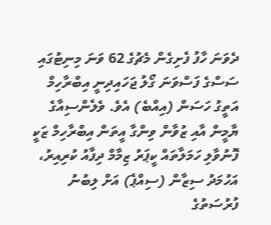ދެވަނަ ހާފު ފެށިގެން މެޗުގެ 62 ވަނަ މިނިޓުގައި ސަސްގެ ފަސްވަނަ ގޯލު ޖަހައިދިނީ އިބްރާހިމް އަތީގު ހަސަން (އިއްބެ) އެވެ. ވެލެންސިއާގެ ޔާމީން އާއި ޒުވާން ވިންގާ އީތަން އިބްރާހިމް ޒަކީ ފޮނުވާލި ހަމަލާތައް ކީޕަރު ޒިމާމް ދިފާއު ކުރިއިރު، އަހުމަދު ސިޒާން (ސިއްޕެ) އަށް ލިބުނު ފުރުސަތުގެ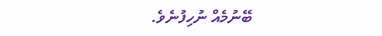ބޭނުމެއް ނުހިފުނެވެ.